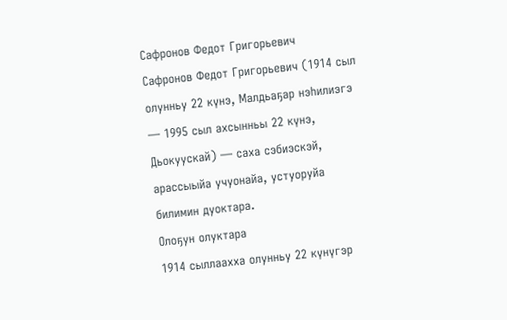Сафронов Федот Григорьевич
Сафронов Федот Григорьевич (1914 сыл олунньу 22 күнэ, Малдьаҕар нэһилиэгэ — 1995 сыл ахсынньы 22 күнэ, Дьокуускай) — саха сэбиэскэй, арассыыйа учуонайа, устуоруйа билимин дуоктара.
Олоҕун олуктара
1914 сыллаахха олунньу 22 күнүгэр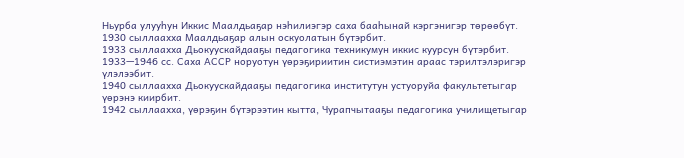Ньурба улууһун Иккис Маалдьаҕар нэһилиэгэр саха бааһынай кэргэнигэр төрөөбүт.
1930 сыллаахха Маалдьаҕар алын оскуолатын бүтэрбит.
1933 сыллаахха Дьокуускайдааҕы педагогика техникумун иккис куурсун бүтэрбит.
1933—1946 сс. Саха АССР норуотун үөрэҕириитин систиэмэтин араас тэрилтэлэригэр үлэлээбит.
1940 сыллаахха Дьокуускайдааҕы педагогика институтун устуоруйа факультетыгар үөрэнэ киирбит.
1942 сыллаахха, үөрэҕин бүтэрээтин кытта, Чурапчытааҕы педагогика училищетыгар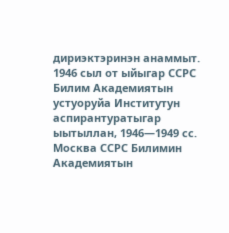дириэктэринэн анаммыт.
1946 сыл от ыйыгар ССРС Билим Академиятын устуоруйа Институтун аспирантуратыгар ыытыллан, 1946—1949 сс. Москва ССРС Билимин Академиятын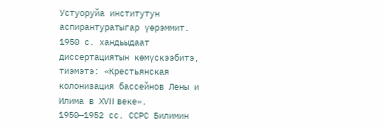Устуоруйа институтун аспирантуратыгар үөрэммит.
1950 с. хандьыдаат диссертациятын көмүскээбитэ, тиэмэтэ: «Крестьянская колонизация бассейнов Лены и Илима в ХVII веке».
1950—1952 сс. ССРС Билимин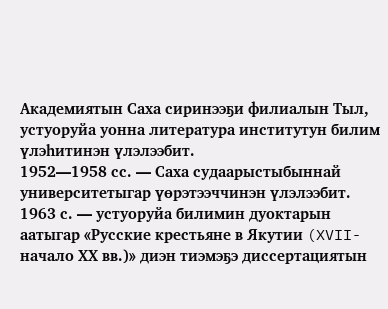Академиятын Саха сиринээҕи филиалын Тыл, устуоруйа уонна литература институтун билим үлэһитинэн үлэлээбит.
1952—1958 сс. — Саха судаарыстыбыннай университетыгар үөрэтээччинэн үлэлээбит.
1963 с. — устуоруйа билимин дуоктарын аатыгар «Русские крестьяне в Якутии (XVII-начало ХХ вв.)» диэн тиэмэҕэ диссертациятын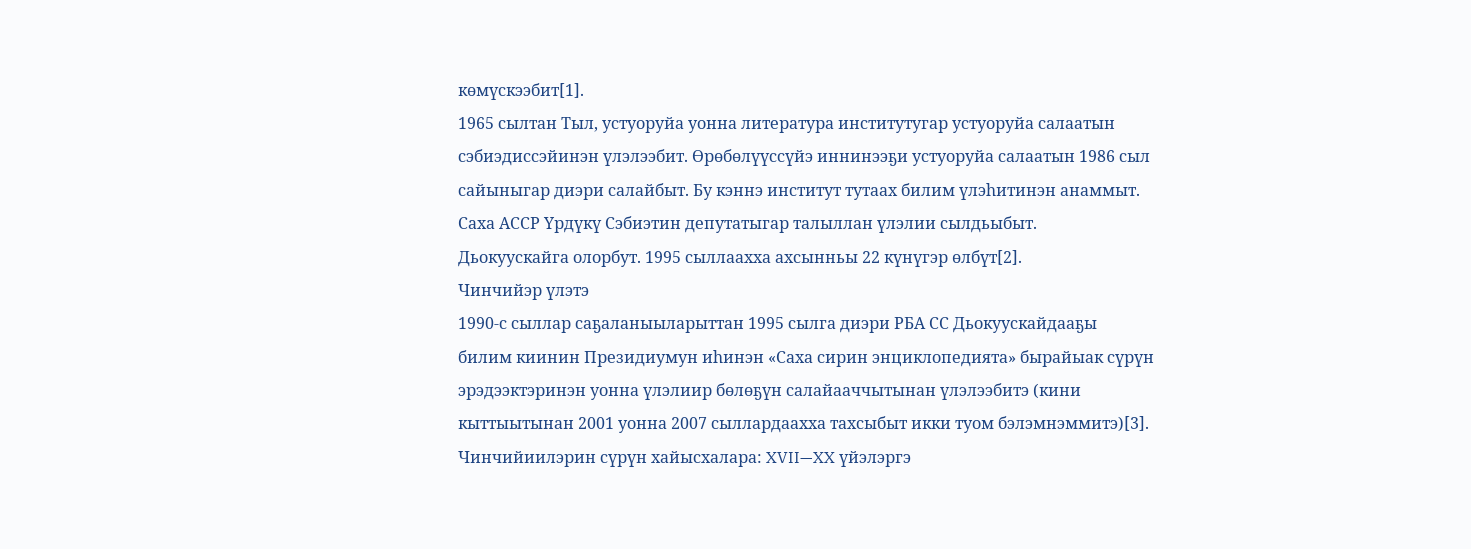көмүскээбит[1].
1965 сылтан Тыл, устуоруйа уонна литература институтугар устуоруйа салаатын сэбиэдиссэйинэн үлэлээбит. Өрөбөлүүссүйэ иннинээҕи устуоруйа салаатын 1986 сыл сайыныгар диэри салайбыт. Бу кэннэ институт тутаах билим үлэһитинэн анаммыт.
Саха АССР Үрдүкү Сэбиэтин депутатыгар талыллан үлэлии сылдьыбыт.
Дьокуускайга олорбут. 1995 сыллаахха ахсынньы 22 күнүгэр өлбүт[2].
Чинчийэр үлэтэ
1990-с сыллар саҕаланыыларыттан 1995 сылга диэри РБА СС Дьокуускайдааҕы билим киинин Президиумун иһинэн «Саха сирин энциклопедията» бырайыак сүрүн эрэдээктэринэн уонна үлэлиир бөлөҕүн салайааччытынан үлэлээбитэ (кини кыттыытынан 2001 уонна 2007 сыллардаахха тахсыбыт икки туом бэлэмнэммитэ)[3].
Чинчийиилэрин сүрүн хайысхалара: XVII—XX үйэлэргэ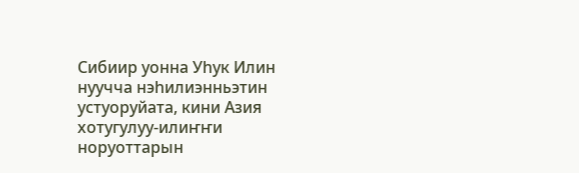Сибиир уонна Уһук Илин нуучча нэһилиэнньэтин устуоруйата, кини Азия хотугулуу-илиҥҥи норуоттарын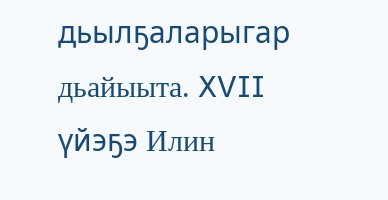дьылҕаларыгар дьайыыта. XVII үйэҕэ Илин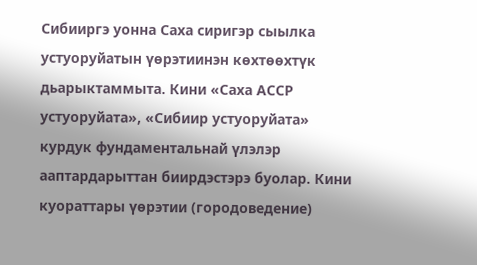Сибииргэ уонна Саха сиригэр сыылка устуоруйатын үөрэтиинэн көхтөөхтүк дьарыктаммыта. Кини «Саха АССР устуоруйата», «Сибиир устуоруйата» курдук фундаментальнай үлэлэр ааптардарыттан биирдэстэрэ буолар. Кини куораттары үөрэтии (городоведение)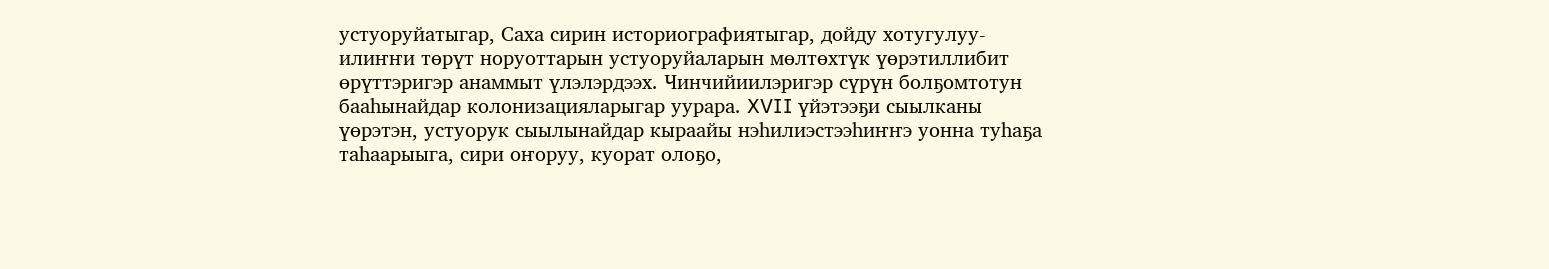устуоруйатыгар, Саха сирин историографиятыгар, дойду хотугулуу-илиҥҥи төрүт норуоттарын устуоруйаларын мөлтөхтүк үөрэтиллибит өрүттэригэр анаммыт үлэлэрдээх. Чинчийиилэригэр сүрүн болҕомтотун бааһынайдар колонизацияларыгар уурара. XVII үйэтээҕи сыылканы үөрэтэн, устуорук сыылынайдар кыраайы нэһилиэстээһиҥҥэ уонна туһаҕа таһаарыыга, сири оҥоруу, куорат олоҕо,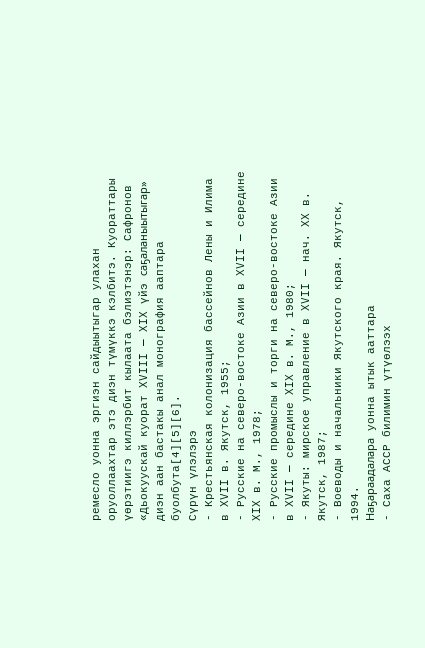ремесло уонна эргиэн сайдыытыгар улахан оруоллаахтар этэ диэн түмүккэ кэлбитэ. Куораттары үөрэтиигэ киллэрбит кылаата бэлиэтэнэр: Сафронов «Дьокуускай куорат XVIII — XIX үйэ саҕаланыытыгар» диэн аан бастакы анал монография ааптара буолбута[4][5][6].
Сүрүн үлэлэрэ
- Крестьянская колонизация бассейнов Лены и Илима в XVII в. Якутск, 1955;
- Русские на северо-востоке Азии в XVII — середине XIX в. М., 1978;
- Русские промыслы и торги на северо-востоке Азии в XVII — середине XIX в. М., 1980;
- Якуты: мирское управление в XVII — нач. XX в. Якутск, 1987;
- Воеводы и начальники Якутского края. Якутск, 1994.
Наҕараадалара уонна ытык ааттара
- Саха АССР билимин үтүөлээх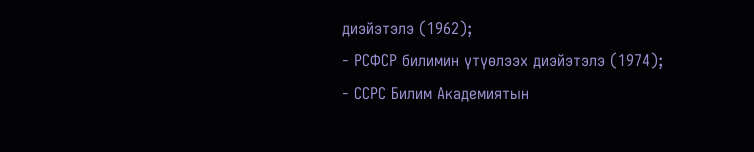диэйэтэлэ (1962);
- РСФСР билимин үтүөлээх диэйэтэлэ (1974);
- ССРС Билим Академиятын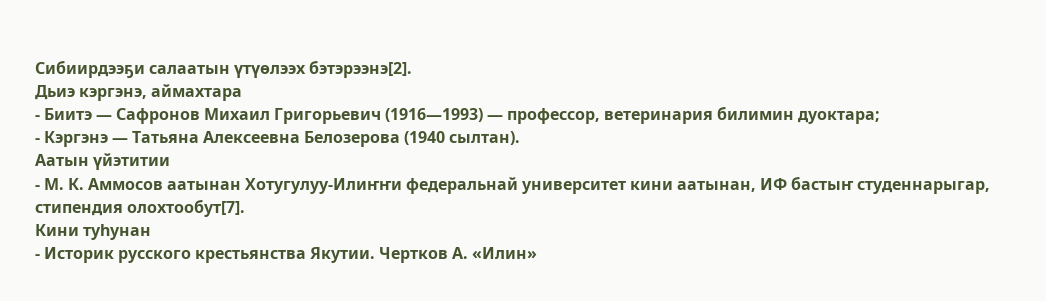Сибиирдээҕи салаатын үтүөлээх бэтэрээнэ[2].
Дьиэ кэргэнэ, аймахтара
- Биитэ — Сафронов Михаил Григорьевич (1916—1993) — профессор, ветеринария билимин дуоктара;
- Кэргэнэ — Татьяна Алексеевна Белозерова (1940 сылтан).
Аатын үйэтитии
- М. К. Аммосов аатынан Хотугулуу-Илиҥҥи федеральнай университет кини аатынан, ИФ бастыҥ студеннарыгар, стипендия олохтообут[7].
Кини туһунан
- Историк русского крестьянства Якутии. Чертков А. «Илин»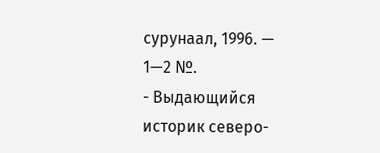сурунаал, 1996. — 1—2 №.
- Выдающийся историк северо-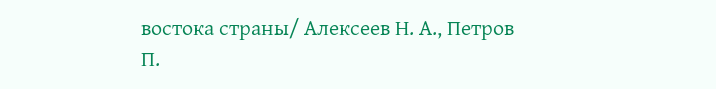востока страны/ Алексеев Н. А., Петров П.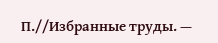П.//Избранные труды. —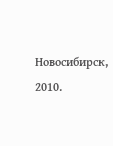Новосибирск, 2010.